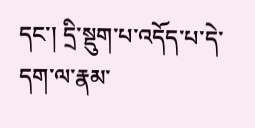དང་། དྲི་སྡུག་པ་འདོད་པ་དེ་དག་ལ་རྣམ་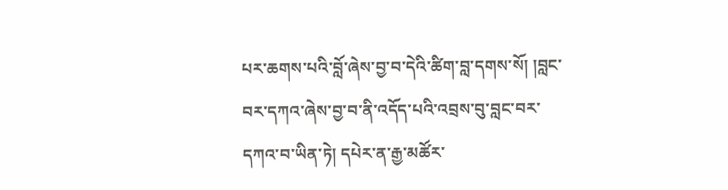པར་ཆགས་པའི་བློ་ཞེས་བྱ་བ་དེའི་ཚིག་བླ་དགས་སོ། །བླང་བར་དཀའ་ཞེས་བྱ་བ་ནི་འདོད་པའི་འབྲས་བུ་བླང་བར་དཀའ་བ་ཡིན་ཏེ། དཔེར་ན་རྒྱ་མཚོར་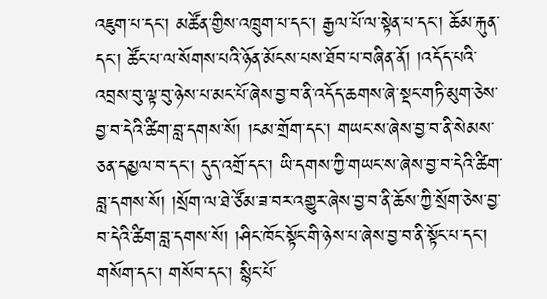འཇུག་པ་དང་། མཚོན་གྱིས་འཁྲུག་པ་དང་། རྒྱལ་པོ་ལ་སྟེན་པ་དང་། ཆོམ་རྐུན་དང་། ཚོང་པ་ལ་སོགས་པའི་ཉོན་མོངས་པས་ཐོབ་པ་བཞིན་ནོ། །འདོད་པའི་འབྲས་བུ་ལྟ་བུ་ཉེས་པ་མང་པོ་ཞེས་བྱ་བ་ནི་འདོད་ཆགས་ཞེ་སྡང་གཏི་མུག་ཅེས་བྱ་བ་དེའི་ཚིག་བླ་དགས་སོ། །ངམ་གྲོག་དང་། གཡང་ས་ཞེས་བྱ་བ་ནི་སེམས་ཅན་དམྱལ་བ་དང་། དུད་འགྲོ་དང་། ཡི་དགས་ཀྱི་གཡང་ས་ཞེས་བྱ་བ་དེའི་ཚིག་བླ་དགས་སོ། །སྲོག་ལ་ཐེ་ཙོམ་ཟ་བར་འགྱུར་ཞེས་བྱ་བ་ནི་ཆོས་ཀྱི་སྲོག་ཅེས་བྱ་བ་དེའི་ཚིག་བླ་དགས་སོ། །ཤིང་ཁོང་སྟོང་གི་ཉེས་པ་ཞེས་བྱ་བ་ནི་སྟོང་པ་དང་། གསོག་དང་། གསོབ་དང་། སྙིང་པོ་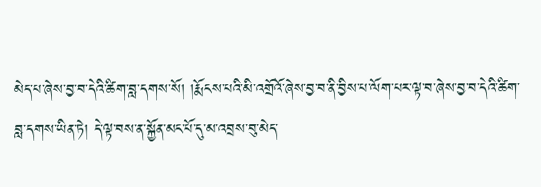མེད་པ་ཞེས་བྱ་བ་དེའི་ཚིག་བླ་དགས་སོ། །རྨོངས་པའི་མི་འགྲོའོ་ཞེས་བྱ་བ་ནི་བྱིས་པ་ལོག་པར་ལྟ་བ་ཞེས་བྱ་བ་དེའི་ཚིག་བླ་དགས་ཡིན་ཏེ། དེ་ལྟ་བས་ན་སྐྱོན་མང་པོ་དུ་མ་འབྲས་བུ་མེད་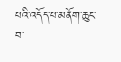པའི་འདོད་པ་མནོག་ཆུང་བ་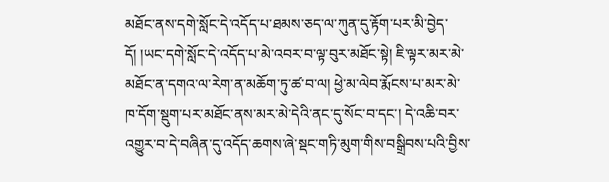མཐོང་ནས་དགེ་སློང་དེ་འདོད་པ་ཐམས་ཅད་ལ་ཀུན་དུ་རྟོག་པར་མི་བྱེད་དོ། །ཡང་དགེ་སློང་དེ་འདོད་པ་མེ་འབར་བ་ལྟ་བུར་མཐོང་སྟེ། ཇི་ལྟར་མར་མེ་མཐོང་ན་དགའ་ལ་རེག་ན་མཆོག་ཏུ་ཚ་བ་ལ། ཕྱེ་མ་ལེབ་རྨོངས་པ་མར་མེ་ཁ་དོག་སྡུག་པར་མཐོང་ནས་མར་མེ་དེའི་ནང་དུ་སོང་བ་དང་། དེ་འཆི་བར་འགྱུར་བ་དེ་བཞིན་དུ་འདོད་ཆགས་ཞེ་སྡང་གཏི་མུག་གིས་བསྒྲིབས་པའི་བྱིས་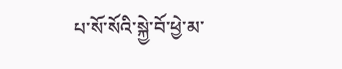པ་སོ་སོའི་སྐྱེ་བོ་ཕྱེ་མ་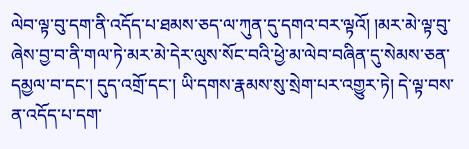ལེབ་ལྟ་བུ་དག་ནི་འདོད་པ་ཐམས་ཅད་ལ་ཀུན་དུ་དགའ་བར་ལྟའོ། །མར་མེ་ལྟ་བུ་ཞེས་བྱ་བ་ནི་གལ་ཏེ་མར་མེ་དེར་ལུས་སོང་བའི་ཕྱེ་མ་ལེབ་བཞིན་དུ་སེམས་ཅན་དམྱལ་བ་དང་། དུད་འགྲོ་དང་། ཡི་དགས་རྣམས་སུ་སྲེག་པར་འགྱུར་ཏེ། དེ་ལྟ་བས་ན་འདོད་པ་དག་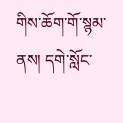གིས་ཆོག་གོ་སྙམ་ནས། དགེ་སློང་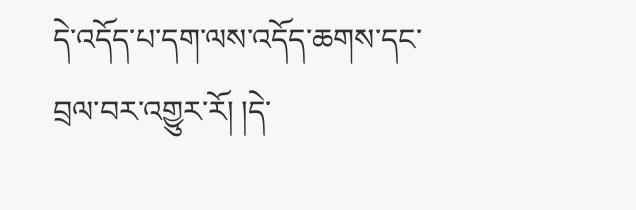དེ་འདོད་པ་དག་ལས་འདོད་ཆགས་དང་བྲལ་བར་འགྱུར་རོ། །དེ་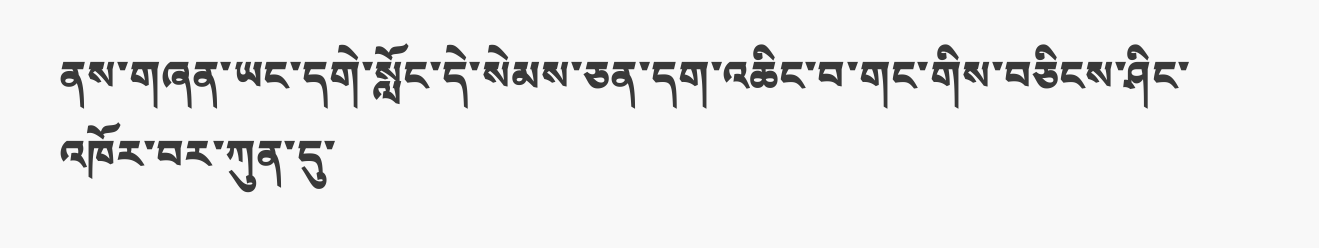ནས་གཞན་ཡང་དགེ་སློང་དེ་སེམས་ཅན་དག་འཆིང་བ་གང་གིས་བཅིངས་ཤིང་འཁོར་བར་ཀུན་དུ་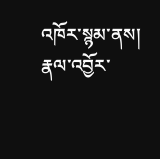འཁོར་སྙམ་ནས། རྣལ་འབྱོར་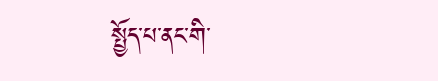སྤྱོད་པ་ནང་གི་